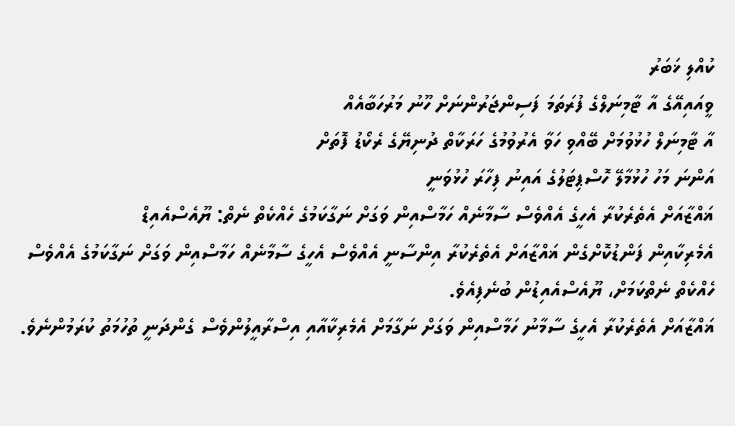ކުއްލި ޚަބަރު
ވީއައިއޭގެ އާ ޓާމިނަލްގެ ފުރަތަމަ ފަސިންޖަރުންނަށް ހޫނު މަރުހަބާއެއް
އާ ޓާމިނަލް ހުޅުވުމަށް ބޭއްވި ހަވާ އެރުވުމުގެ ހަރަކާތް ދުނިޔޭގެ ރެކޯޑު ފޮތަށް
އަންނަ މަހު ހުޅުމާލޭ ހޮސްޕިޓަލުގެ އައިނު ފިހާރަ ހުޅުވަނީ
ޣައްޒާއަށް އެތެރެކުރާ އެހީގެ އެއްވެސް ސާމާނެއް ހަމާސްއިން ވަގަށް ނަގާކަމުގެ ހެއްކެތް ނެތް: ޔޫއެސްއެއިޑް
އެމެރިކާއިން ފަންޑުކޮށްގެން ޣައްޒާއަށް އެތެރެކުރާ އިންސާނީ އެއްވެސް އެހީގެ ސާމާނެއް ހަމާސްއިން ވަގަށް ނަގާކަމުގެ އެއްވެސް ހެއްކެތް ނެތްކަމަށް، ޔޫއެސްއެއިޑުން ބުނެފިއެވެ.
ޣައްޒާއަށް އެތެރެކުރާ އެހީގެ ސާމާނު ހަމާސްއިން ވަގަށް ނަގާމަށް އެމެރިކާއާއި އިސްރާއީލުންވެސް ގެންދަނީ ތުހުމަތު ކުރަމުންނެވެ.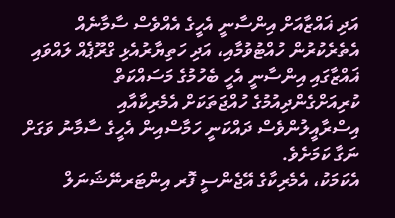އަދި ޣައްޒާއަށް އިންސާނީ އެހީގެ އެއްވެސް ސާމާނެއް އެތެރެކުރުން ހުއްޓުވުމާއި، އަދި ހަތިޔާރުއެޅި ގްރޫޕެއް ލައްވައި ޣައްޒާގައި އިންސާނީ އެހީ ބެހުމުގެ މަސައްކަތް ކުރިއަށްގެންދިއުމުގެ ހުއްޖަތަކަށް އެމެރިކާއާއި އިސްރާއީލުންވެސް ދައްކަނީ ހަމާސްއިން އެހީގެ ސާމާނު ވަގަށް ނަގާ ކަމަށެވެ.
އެކަމަކު، އެމެރިކާގެ އޭޖެންސީ ފޮރ އިންޓަރނޭޝަނަލް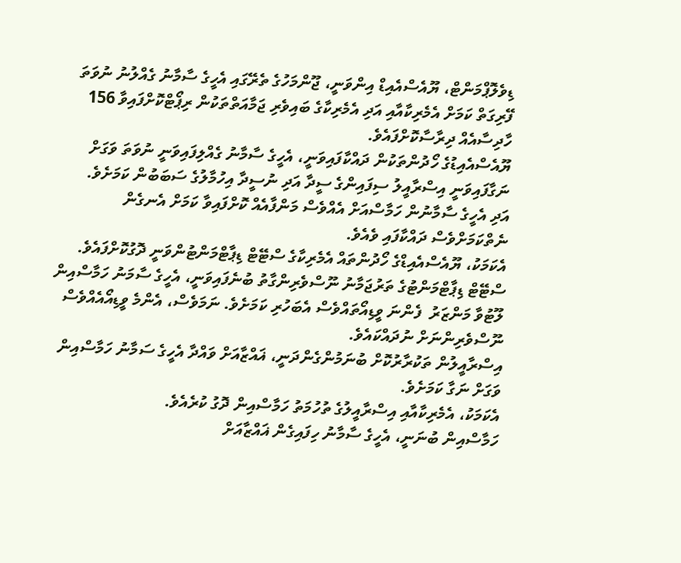ޑިވެލޮޕްމަންޓް، ޔޫއެސްއެއިޑް އިންވަނީ، ޖޫންމަހުގެ ތެރޭގައި އެހީގެ ސާމާނު ގެއްލުނު ނުވަތަ ފޭރިގަތް ކަމަށް އެމެރިކާއާއި އަދި އެމެރިކާގެ ބައިވެރި ޖަމާއަތްތަކުން ރިޕޯޓްކޮށްފައިވާ 156 ހާދިސާއެއް ދިރާސާކޮށްފައެވެ.
ޔޫއެސްއެއިޑުގެ ހޯދުންތަކުން ދައްކާފައިވަނީ، އެހީގެ ސާމާނު ގެއްލިފައިވަނީ ނުވަތަ ވަގަށް ނަގާފައިވަނީ އިސްރާއީލު ސިފައިންގެ ސީދާ އަދި ނުސީދާ އިހުމާލުގެ ސަބަބުން ކަމަށެވެ.
އަދި އެހީގެ ސާމާނުން ހަމާސްއަށް އެއްވެސް މަންފާއެއް ކޮށްފައިވާ ކަމަށް އެނގެން ނެތްކަމަށްވެސް ދައްކާފައި ވެއެވެ.
އެކަމަކު، ޔޫއެސްއެއިޑްގެ ހޯދުންތައް އެމެރިކާގެ ސްޓޭޓް ޑިޕާޓްމަންޓުންވަނީ ދޮގުކޮށްފައެވެ.
ސްޓޭޓް ޑިޕާޓްމަންޓުގެ ތަރުޖަމާނު ނޫސްވެރިންގާތު ބުނެފައިވަނީ، އެހީގެ ސާމަނު ހަމާސްއިން ލޫޓުވާ މަންޒަރު  ފެންނަ ވީޑިއޯތައްވެސް އެބަހުރި ކަމަށެވެ. ނަމަވެސް، އެންމެ ވީޑިއޯއެއްވެސް ނޫސްވެރިންނަށް ނުދައްކައެވެ.
އިސްރާއީލުން ތަކުރާރުކޮށް ބުނަމުންގެންދަނީ، ޣައްޒާއަށް ވައްދާ އެހީގެ ސަމާނު ހަމާސްއިން ވަގަށް ނަގާ ކަމަށެވެ.
އެކަމަކު، އެމެރިކާއާއި އިސްރާއީލުގެ ތުހުމަތު ހަމާސްއިން ދޮގު ކުރެއެވެ.
ހަމާސްއިން ބުނަނީ، އެހީގެ ސާމާނު ހިފައިގެން ޣައްޒާއަށް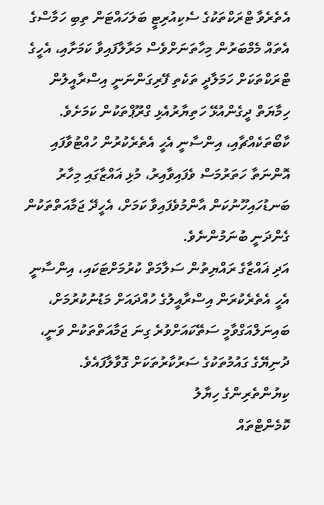އެތެރެވާ ޓްރަކްތަކުގެ ސެކިއުރިޓީ ބަލަހައްޓަން ތިބި ހަމާސްގެ އެތައް މެމްބަރުން މިހާތަނަށްވެސް މަރާލާފައިވާ ކަމަށާއި، އެހީގެ ޓްރަކްތަކަށް ހަމަލާދީ ތަކެތި ފޭރިގަންނަނީ އިސްރާއީލުން ހިމާޔަތް ދީގެންއުޅޭ ހަތިޔާރުއެޅި ގްރޫޕްތަކުން ކަމަށެވެ.
ކާބޯތަކެއްޗާއި، އިންސާނީ އެހީ އެތެރެކުރުން ހުއްޓުވާފައި އޮންނަތާ ހަތަރުމަސް ވެފައިވާއިރު، މުޅި ޣައްޒާގައި މިހާރު ބަނޑުހައިހޫނުކަން އާންމުވެފައިވާ ކަމަށް، އެހީދޭ ޖަމާއަތްތަކުން ގެންދަނީ ބުނަމުންނެވެ.
އަދި ޣައްޒާގެ ރައްޔިތުން ސަލާމަތް ކުރުމަށްޓަކައި، އިންސާނީ އެހީ އެތެރެކުރަން އިސްރާއީލުގެ ހުއްދައަށް މަޑުނުކުރުމަށް، ބައިނަލްއަގްވާމީ ސަތޭކައަށްވުރެ ގިނަ ޖަމާއަތްތަކުން ވަނީ، ދުނިޔޭގެ ގައުމުތަކުގެ ސަރުކާރުތަކަށް ގޮވާލާފައެވެ.
ކިޔުންތެރިންގެ ހިޔާލު
ކޮމެންޓްތައް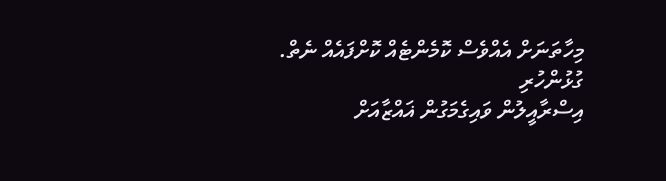މިހާތަނަށް އެއްވެސް ކޮމެންޓެއް ކޮށްފައެއް ނެތް.
ގުޅުންހުރި
އިސްރާއީލުން ވައިގެމަގުން ޣައްޒާއަށް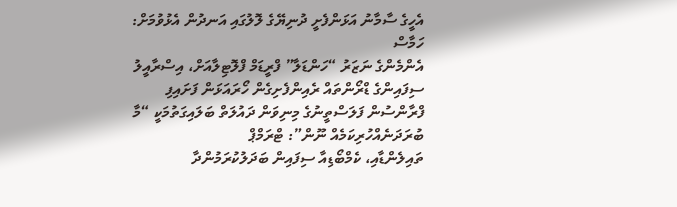އެހީގެ ސާމާނު އަޅަންފެށީ ދުނިޔޭގެ ލޮލުގައި އަނދުން އެޅުވުމަށް: ހަމާސް
އެންމެންގެ ނަޒަރު “ހަންޑަލާ” ފްރީޑަމް ފްލޮޓިލާއަށް، އިސްރާއީލު ސިފައިންގެ ޑްރޯންތައް ރެއިންފެށިގެން ހޯރައަޅަން ފަށައިފި
ފްރާންސުން ފަލަސްތީނުގެ މިނިވަން ދައުލަތް ބަލައިގަތުމަކީ “މާ ބުރަދަނެއްހުރިކަމެއް ނޫން”: ޓްރަމްޕް
ތައިލެންޑާއި، ކެމްބޯޑިއާ ސިފައިން ބަދަލުކުރަމުންދާ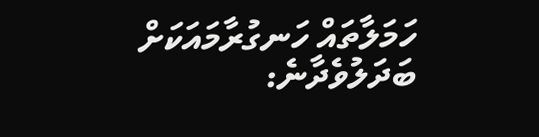ހަމަލާތައް ހަނގުރާމައަކަށް ބަދަލުވެދާނެ: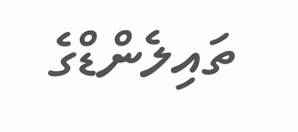ތައިލެންޑްގެ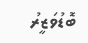ބޮޑުވަޒީރު